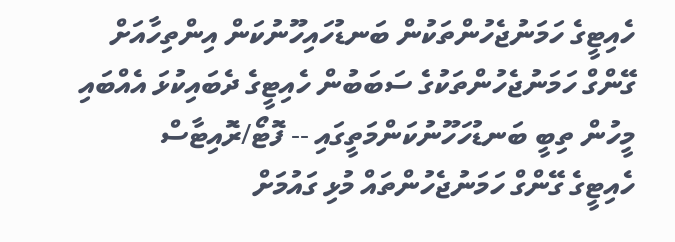ހެއިޓީގެ ހަމަނުޖެހުންތަކުން ބަނޑުހައިހޫނުކަން އިންތިހާއަށް
ގޭންގް ހަމަނުޖެހުންތަކުގެ ސަބަބުން ހެއިޓީގެ ދެބައިކުޅަ އެއްބައި މީހުން ތިބީ ބަނޑުހަހޫނުކަންމަތީގައި -- ފޮޓޯ/ރޮއިޓާސް
ހެއިޓީގެ ގޭންގް ހަމަނުޖެހުންތައް މުޅި ގައުމަށް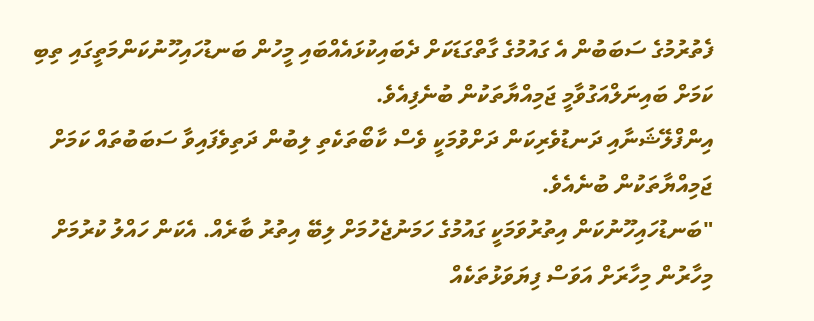ފެތުރުމުގެ ސަބަބުން އެ ގައުމުގެ ގާތްގަޑަކަށް ދެބައިކުޅައެއްބައި މީހުން ބަނޑުހައިހޫނުކަންމަތީގައި ތިބި ކަމަށް ބައިނަލްއަގުވާމީ ޖަމިއްޔާތަކުން ބުނެފިއެވެ.
އިންފްލޭޝަނާއި ދަނޑުވެރިކަން ދަށްވުމަކީ ވެސް ކާބޯތަކެތި ލިބުން ދަތިވެފައިވާ ސަބަބުތައް ކަމަށް ޖަމިއްޔާތަކުން ބުނެއެވެ.
"ބަނޑުހައިހޫނުކަން އިތުރުވަމަކީ ގައުމުގެ ހަމަނުޖެހުމަށް ލިބޭ އިތުރު ބާރެއް. އެކަން ހައްލު ކުރުމަށް މިހާރުން މިހާރަށް އަވަސް ފިޔަވަޅުތަކެއް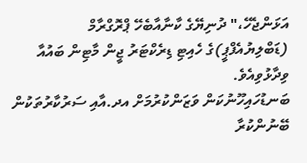އަޅަންޖެހޭ،" ދުނިޔޭގެ ކާނާއާބެހޭ ޕްރޮގްރާމް (ޑަބްލިޔުއެފްޕީ)ގެ ހެއިޓި ޑިރެކްޓަރު ޖީން މާޓިން ބައުއާ ވިދާޅުވިއެވެ.
ބަނޑުހައިހޫނުކަން ވަޒަންކުރުމަށް އދ.އާއި ސަރުކާރުތަކުން ބޭނުންކުރާ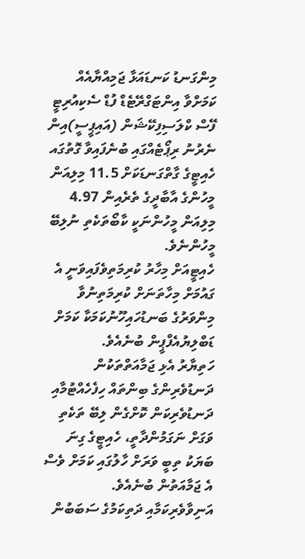މިންގަނޑު ކަނޑައަޅާ ޖަމިއްޔާއެއް ކަމަށްވާ އިންޓަގްރޭޓެޑް ފުޑް ސެކިއުރިޓީ ފޭސް ކްލަސިފިކޭޝަން (އައިޕީސީ)އިން ނެރުނު ރިޕޯޓެއްގައި ބުނެފައިވާ ގޮތުގައ ހެއިޓީގެ ގާތްގަނޑަކަށް 11.5 މިލިއަން މީހުންގެ އާބާދީގެ ތެރެއިން 4.97 މިލިއަން މީހުންނަކީ ކާބޯތަކެތި ނުލިބޭ މީހުންނެވެ.
ހެއިޓީއަށް މިހާރު ކުރިމަތިވެފައިވަނީ އެ ގައުމަށް މިހާތަނަށް ކުރިމަތިނުވާ މިންވަރުގެ ބަނޑުހައިހޫނުކަމަކާ ކަމަށް ޑަބްލިޔުއެފްޕީން ބުނެއެވެ.
ހަތިޔާރު އެޅި ޖަމާއަތްތަކުން ދަނޑުވެރިންގެ ބިންތައް ހިފެހެއްޓުމާއި ދަނޑުވެރިކަން ކޮށްގެން ލިބޭ ތަކެތި ވަގަށް ނަގަމުންދާތީ، ހެއިޓީގެ ގިނަ ބަޔަކު ތިބީ ވަރަށް ހާލުގައި ކަމަށް ވެސް އެ ޖަމާއަތުން ބުނެއެވެ.
އަނިވާވެރިކަމާއި ދަތިކަމުގެ ސަބަބުން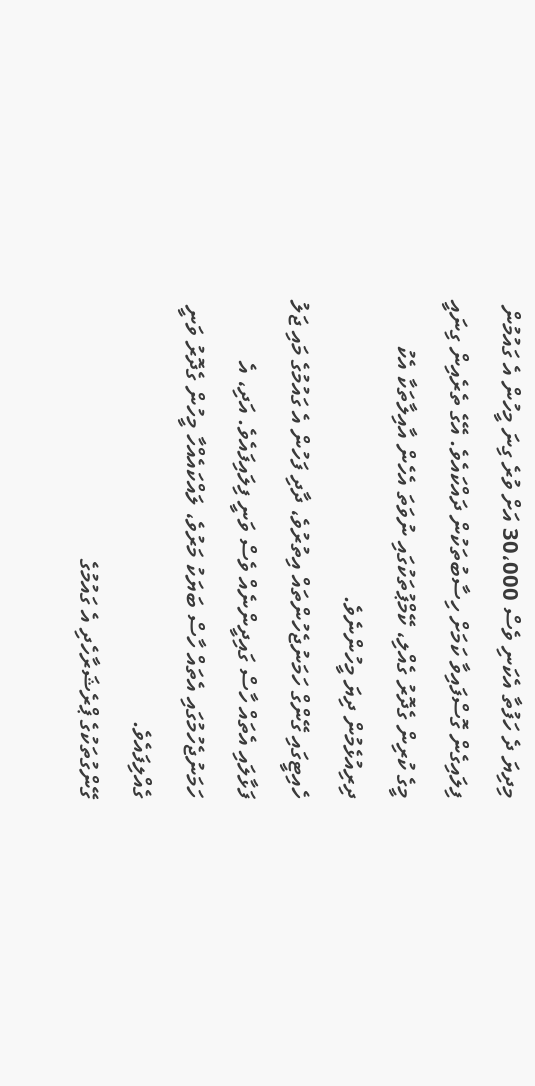މިދިޔަ ދެ ހަފުތާ އެކަނި ވެސް 30،000 އަށް ވުރެ ގިނަ މީހުން އެ ގައުމުން ފިލައިގެން ގޮސްފައިވާ ކަމަށް ހިސާބުތަކުން ދައްކައެވެ. އޭގެ ތެރެއިން ގިނައީ މީގެ ކުރިން ގެދޮރު ގެއްލި، ކޭމްޕުތަކުގައި ނުވަތަ އެހެން އާއިލާތަކާ އެކު ދިރިއުޅެމުން ދިޔަ މީހުންނެވެ.
ހެއިޓީގައި ގޭންގް ހަމަނުޖެހުންތައް އިތުރުވެ، ދާދި ފަހުން އެ ގައުމުގެ މައި ޖަލު ފަޅާލައި އެތައް ހާސް ގައިދީންނެއް ވެސް ވަނީ ފިލައިފައެވެ. އަދި، އެ ހަމަނުޖެހުމުގައި އެތައް ހާސް ބަޔަކު މަރުވެ، ލައްކައެއްހާ މީހުން ގެދޮރު ވަނީ ގެއްލިފައެވެ.
ގޭންގުތަކުގެ ޕްރެޝަރާހެދި އެ ގައުމުގެ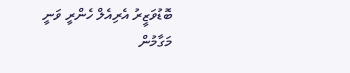ބޮޑުވަޒީރު އެރިއެލް ހެންރީ ވަނީ މަގާމުން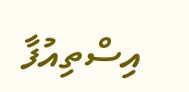އިސްތިއުފާ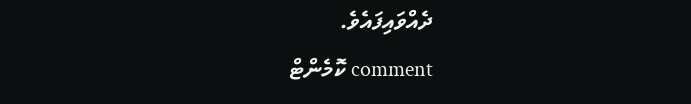ދެއްވައިފައެވެ.
comment ކޮމެންޓް